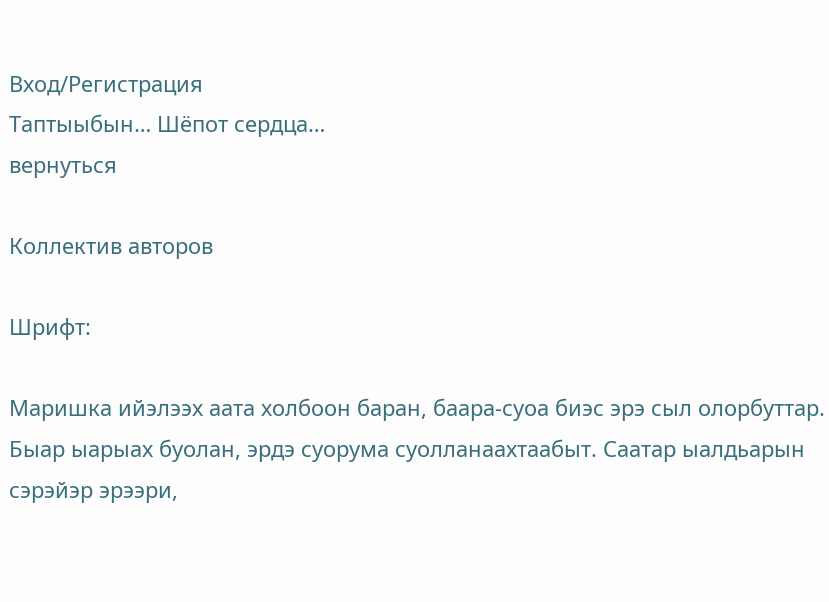Вход/Регистрация
Таптыыбын… Шёпот сердца…
вернуться

Коллектив авторов

Шрифт:

Маришка ийэлээх аата холбоон баран, баара-суоа биэс эрэ сыл олорбуттар. Быар ыарыах буолан, эрдэ суорума суолланаахтаабыт. Саатар ыалдьарын сэрэйэр эрээри,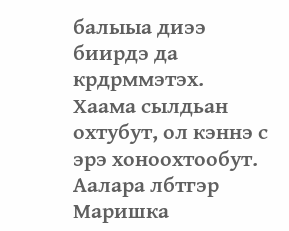балыыа диээ биирдэ да крдрммэтэх. Хаама сылдьан охтубут, ол кэннэ с эрэ хоноохтообут. Аалара лбтгэр Маришка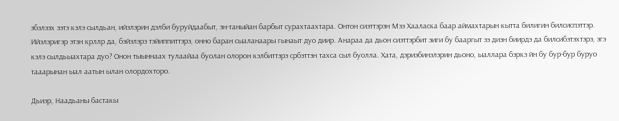эбэлээх ээтэ кэлэ сылдьан, ийэлэрин дэлби буруйдаабыт, эн-таныйан барбыт сурахтаахтара. Онтон сиэттэрэн Мээ Хааласка баар аймахтарын кытта билигин билсиспэттэр. Ийэлэригэр этэн крллр да, бэйэлэрэ тэйиппиттэрэ, онно баран сыаланаары гынаыт дуо диир. Анараа да дьон сиэттэрбит эиги бу бааргыт ээ диэн биирдэ да билсибэтэхтэрэ, эгэ кэлэ сылдьыахтара дуо? Онон тыыннаах тулаайаа буолан олорон кэлбиттэрэ србэттэн тахса сыл буолла. Хата, дэриэбинэлэрин дьоно, ыаллара бэркэ йн бу бур-бур буруо тааарынан ыал аатын ылан олордохторо.

Дьиэр, Наадьаны бастакы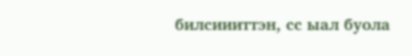билсиииттэн, сс ыал буола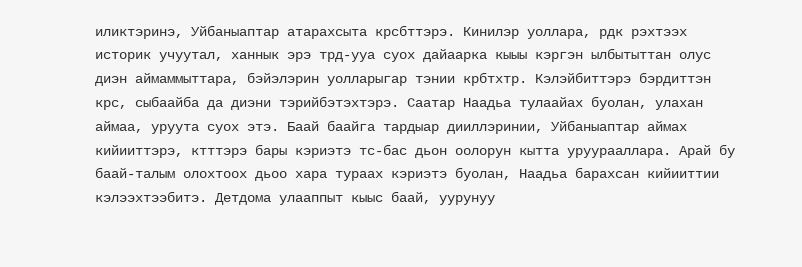иликтэринэ, Уйбаныаптар атарахсыта крсбттэрэ. Кинилэр уоллара, рдк рэхтээх историк учуутал, ханнык эрэ трд-ууа суох дайаарка кыыы кэргэн ылбытыттан олус диэн аймаммыттара, бэйэлэрин уолларыгар тэнии крбтхтр. Кэлэйбиттэрэ бэрдиттэн крс, сыбаайба да диэни тэрийбэтэхтэрэ. Саатар Наадьа тулаайах буолан, улахан аймаа, уруута суох этэ. Баай баайга тардыар дииллэринии, Уйбаныаптар аймах кийииттэрэ, ктттэрэ бары кэриэтэ тс-бас дьон оолорун кытта уруурааллара. Арай бу баай-талым олохтоох дьоо хара тураах кэриэтэ буолан, Наадьа барахсан кийииттии кэлээхтээбитэ. Детдома улааппыт кыыс баай, уурунуу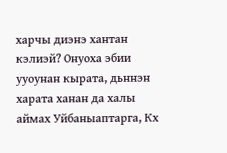харчы диэнэ хантан кэлиэй? Онуоха эбии ууоунан кырата, дьннэн харата ханан да халы аймах Уйбаныаптарга, Кх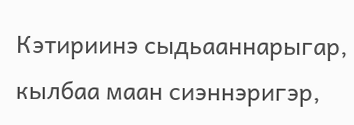Кэтириинэ сыдьааннарыгар, кылбаа маан сиэннэригэр,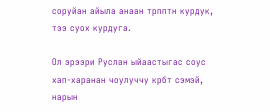соруйан айыла анаан трпптн курдук, тээ суох курдуга.

Ол эрээри Руслан ыйаастыгас соус хап-харанан чоулуччу крбт сэмэй, нарын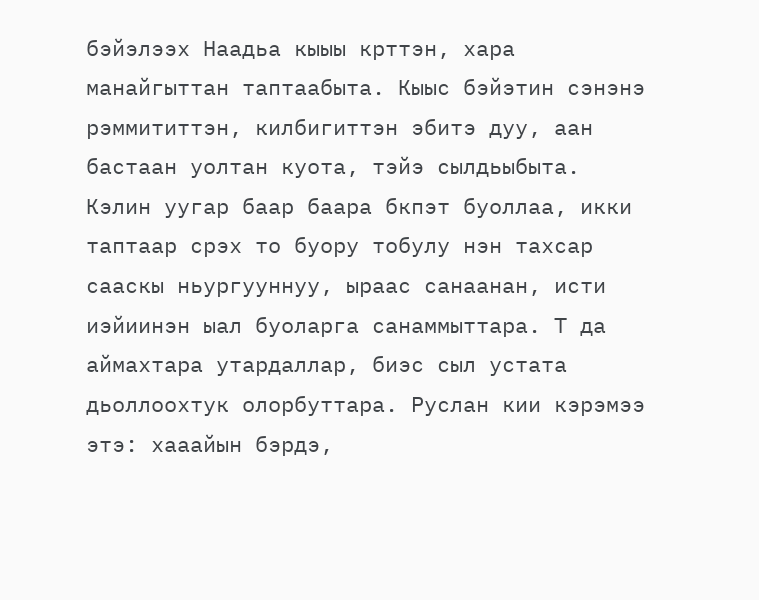бэйэлээх Наадьа кыыы крттэн, хара манайгыттан таптаабыта. Кыыс бэйэтин сэнэнэ рэммититтэн, килбигиттэн эбитэ дуу, аан бастаан уолтан куота, тэйэ сылдьыбыта. Кэлин уугар баар баара бкпэт буоллаа, икки таптаар срэх то буору тобулу нэн тахсар сааскы ньургууннуу, ыраас санаанан, исти иэйиинэн ыал буоларга санаммыттара. Т да аймахтара утардаллар, биэс сыл устата дьоллоохтук олорбуттара. Руслан кии кэрэмээ этэ: хааайын бэрдэ,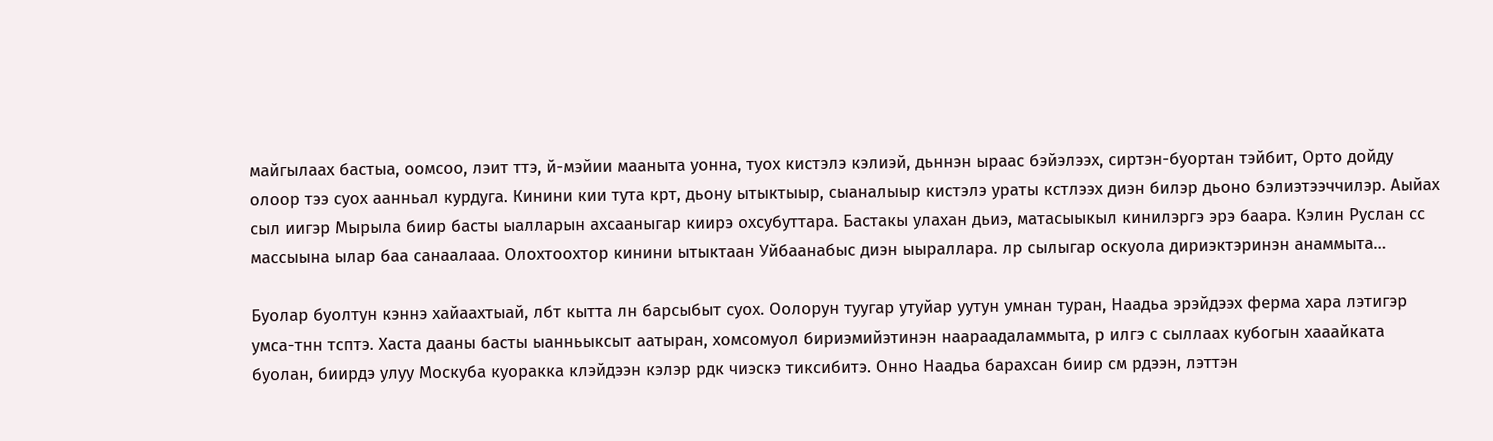майгылаах бастыа, оомсоо, лэит ттэ, й-мэйии мааныта уонна, туох кистэлэ кэлиэй, дьннэн ыраас бэйэлээх, сиртэн-буортан тэйбит, Орто дойду олоор тээ суох аанньал курдуга. Кинини кии тута крт, дьону ытыктыыр, сыаналыыр кистэлэ ураты кстлээх диэн билэр дьоно бэлиэтээччилэр. Аыйах сыл иигэр Мырыла биир басты ыалларын ахсааныгар киирэ охсубуттара. Бастакы улахан дьиэ, матасыыкыл кинилэргэ эрэ баара. Кэлин Руслан сс массыына ылар баа санаалааа. Олохтоохтор кинини ытыктаан Уйбаанабыс диэн ыыраллара. лр сылыгар оскуола дириэктэринэн анаммыта…

Буолар буолтун кэннэ хайаахтыай, лбт кытта лн барсыбыт суох. Оолорун туугар утуйар уутун умнан туран, Наадьа эрэйдээх ферма хара лэтигэр умса-тнн тсптэ. Хаста дааны басты ыанньыксыт аатыран, хомсомуол бириэмийэтинэн наараадаламмыта, р илгэ с сыллаах кубогын хааайката буолан, биирдэ улуу Москуба куоракка клэйдээн кэлэр рдк чиэскэ тиксибитэ. Онно Наадьа барахсан биир см рдээн, лэттэн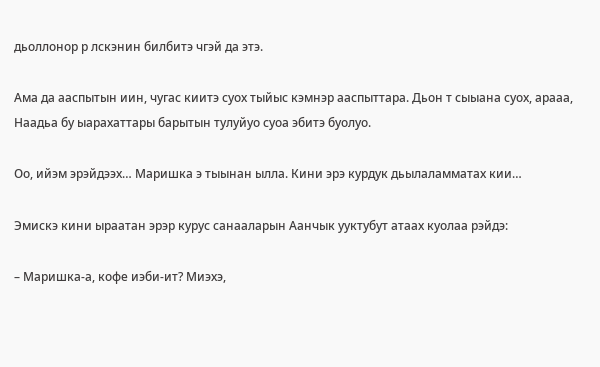дьоллонор р лскэнин билбитэ чгэй да этэ.

Ама да ааспытын иин, чугас киитэ суох тыйыс кэмнэр ааспыттара. Дьон т сыыана суох, арааа, Наадьа бу ыарахаттары барытын тулуйуо суоа эбитэ буолуо.

Оо, ийэм эрэйдээх… Маришка э тыынан ылла. Кини эрэ курдук дьылаламматах кии…

Эмискэ кини ыраатан эрэр курус санааларын Аанчык ууктубут атаах куолаа рэйдэ:

– Маришка-а, кофе иэби-ит? Миэхэ,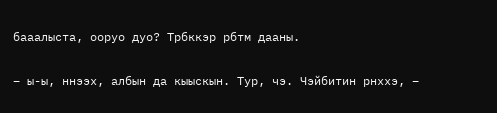бааалыста, ооруо дуо? Трбккэр рбтм дааны.

– ы-ы, ннээх, албын да кыыскын. Тур, чэ. Чэйбитин рнххэ, –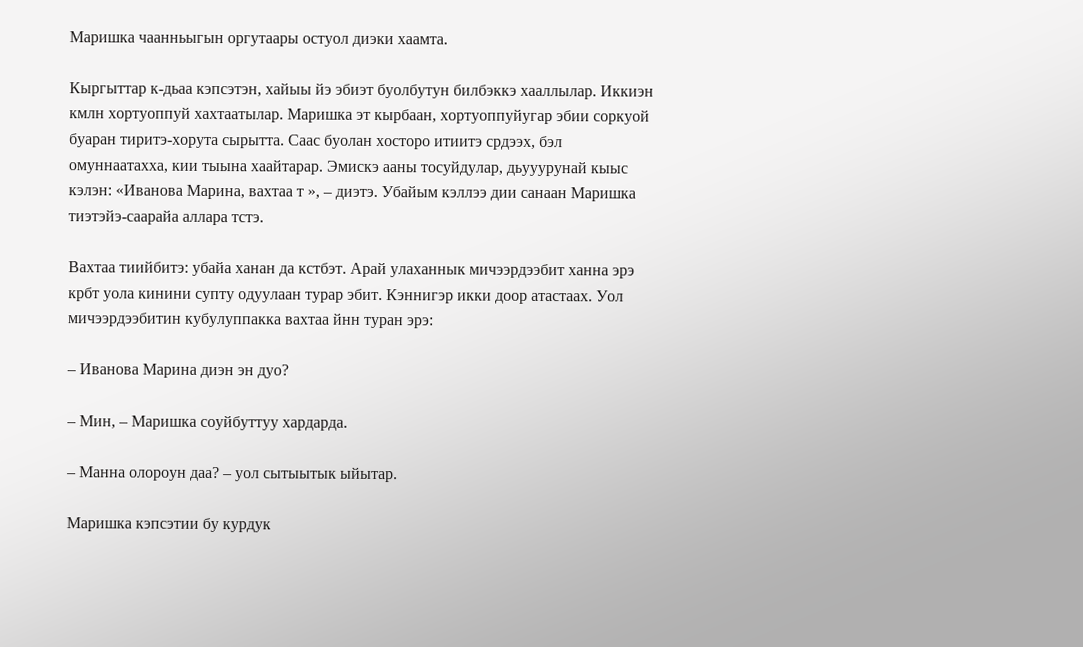Маришка чаанньыгын оргутаары остуол диэки хаамта.

Кыргыттар к-дьаа кэпсэтэн, хайыы йэ эбиэт буолбутун билбэккэ хааллылар. Иккиэн кмлн хортуоппуй хахтаатылар. Маришка эт кырбаан, хортуоппуйугар эбии соркуой буаран тиритэ-хорута сырытта. Саас буолан хосторо итиитэ срдээх, бэл омуннаатахха, кии тыына хаайтарар. Эмискэ ааны тосуйдулар, дьууурунай кыыс кэлэн: «Иванова Марина, вахтаа т », – диэтэ. Убайым кэллээ дии санаан Маришка тиэтэйэ-саарайа аллара тстэ.

Вахтаа тиийбитэ: убайа ханан да кстбэт. Арай улаханнык мичээрдээбит ханна эрэ крбт уола кинини супту одуулаан турар эбит. Кэннигэр икки доор атастаах. Уол мичээрдээбитин кубулуппакка вахтаа йнн туран эрэ:

– Иванова Марина диэн эн дуо?

– Мин, – Маришка соуйбуттуу хардарда.

– Манна олороун даа? – уол сытыытык ыйытар.

Маришка кэпсэтии бу курдук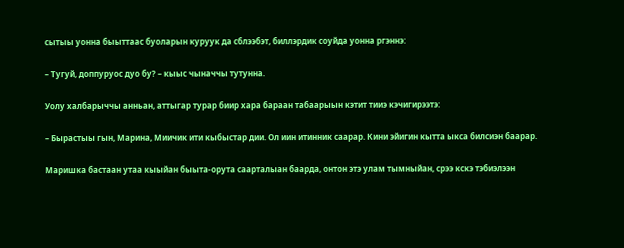сытыы уонна быыттаас буоларын куруук да сблээбэт, биллэрдик соуйда уонна ргэннэ:

– Тугуй, доппуруос дуо бу? – кыыс чыначчы тутунна.

Уолу халбарыччы анньан, аттыгар турар биир хара бараан табаарыын кэтит тииэ кэчигирээтэ:

– Бырастыы гын, Марина, Миичик ити кыбыстар дии. Ол иин итинник саарар. Кини эйигин кытта ыкса билсиэн баарар.

Маришка бастаан утаа кыыйан быыта-орута саарталыан баарда, онтон этэ улам тымныйан, срээ кскэ тэбиэлээн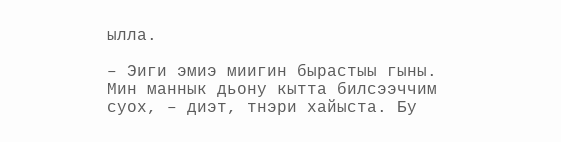ылла.

– Эиги эмиэ миигин бырастыы гыны. Мин маннык дьону кытта билсээччим суох, – диэт, тнэри хайыста. Бу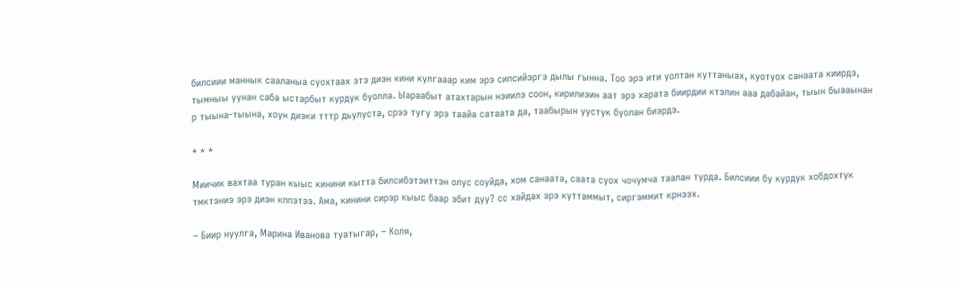билсиии маннык сааланыа суохтаах этэ диэн кини кулгааар ким эрэ сипсийэргэ дылы гынна. Тоо эрэ ити уолтан куттаныах, куотуох санаата киирдэ, тымныы уунан саба ыстарбыт курдук буолла. Ыараабыт атахтарын нэиилэ соон, кирилиэин аат эрэ харата биирдии ктэлин ааа дабайан, тыын быааынан р тыына-тыына, хоун диэки тттр дьулуста, срээ тугу эрэ таайа сатаата да, таабырын уустук буолан биэрдэ.

* * *

Миичик вахтаа туран кыыс кинини кытта билсибэтэиттэн олус соуйда, хом санаата, саата суох чочумча таалан турда. Билсиии бу курдук хобдохтук тмктэниэ эрэ диэн кппэтээ. Ама, кинини сирэр кыыс баар эбит дуу? сс хайдах эрэ куттаммыт, сиргэммит крнээх.

– Биир нуулга, Марина Иванова туатыгар, – Коля,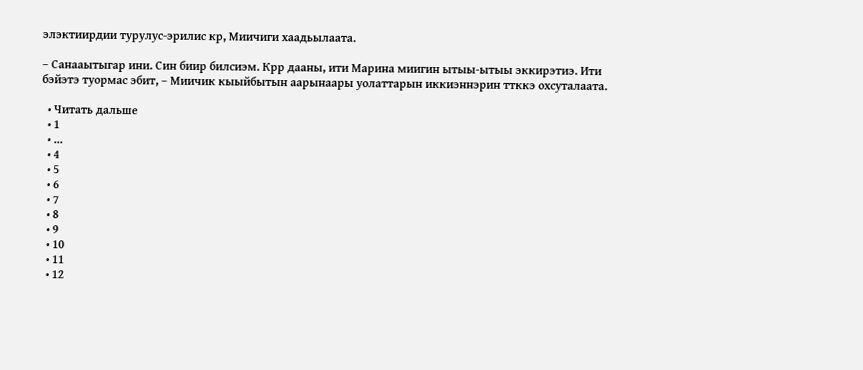элэктиирдии турулус-эрилис кр, Миичиги хаадьылаата.

– Санааытыгар ини. Син биир билсиэм. Крр дааны, ити Марина миигин ытыы-ытыы эккирэтиэ. Ити бэйэтэ туормас эбит, – Миичик кыыйбытын аарынаары уолаттарын иккиэннэрин ттккэ охсуталаата.

  • Читать дальше
  • 1
  • ...
  • 4
  • 5
  • 6
  • 7
  • 8
  • 9
  • 10
  • 11
  • 12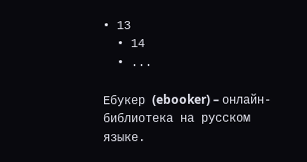• 13
  • 14
  • ...

Ебукер (ebooker) – онлайн-библиотека на русском языке.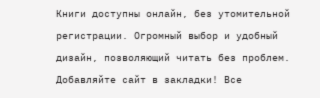Книги доступны онлайн, без утомительной регистрации. Огромный выбор и удобный дизайн, позволяющий читать без проблем. Добавляйте сайт в закладки! Все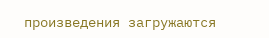произведения загружаются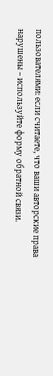пользователями: если считаете, что ваши авторские права нарушены – используйте форму обратной связи.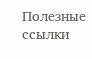Полезные ссылки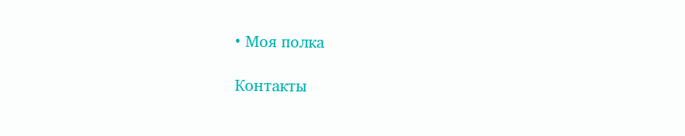• Моя полка

Контакты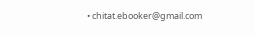• chitat.ebooker@gmail.com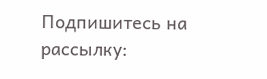Подпишитесь на рассылку: